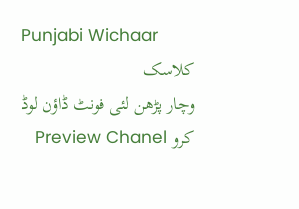Punjabi Wichaar
کلاسک
وچار پڑھن لئی فونٹ ڈاؤن لوڈ کرو Preview Chanel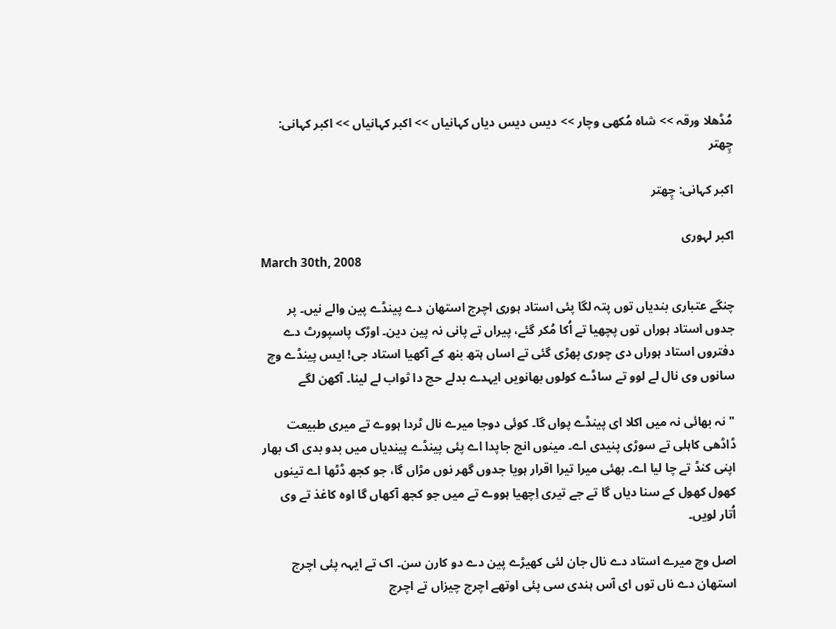مُڈھلا ورقہ >> شاہ مُکھی وچار >> دیس دیس دیاں کہانیاں >> اکبر کہانیاں >> اکبر کہانی: چِھتر

اکبر کہانی: چِھتر

اکبر لہوری
March 30th, 2008

چنگے عتباری بندیاں توں پتہ لگا پئی استاد ہوری اچرج استھان دے پینڈے پین والے نیں۔ پر جدوں استاد ہوراں توں پچھیا تے اُکا مُکر گئے، پیراں تے پانی نہ پین دین۔ اوڑک پاسپورٹ دے دفتروں استاد ہوراں دی چوری پھڑی گئی تے اساں ہتھ بنھ کے آکھیا استاد جی! ایس پینڈے وچ سانوں وی نال لے لوو تے ساڈے کولوں بھانویں ایہدے بدلے حج دا ثواب لے لینا۔ آکھن لگے

" نہ بھائی نہ میں اکلا ای پینڈے پواں گا۔ کوئی دوجا میرے نال ٹردا ہووے تے میری طبیعت ڈاڈھی کاہلی تے سوڑی پنیدی اے۔ مینوں انج جاپدا اے پئی پینڈے پیندیاں میں بدو بدی اک بھار اپنی کنڈ تے چا لیا اے۔ بھئی میرا تیرا اقرار ہویا جدوں گھر نوں مڑاں گا، جو کجھ ڈٹھا اے تینوں کھول کھول کے سنا دیاں گا تے جے تیری اِچھیا ہووے تے میں جو کجھ آکھاں گا اوہ کاغذ تے وی اُتار لویں۔

اصل وچ میرے استاد دے نال جان لئی کھیڑے پین دے دو کارن سن۔ اک تے ایہہ پئی اچرج استھان دے ناں توں ای آس ہندی سی پئی اوتھے اچرج چیزاں تے اچرج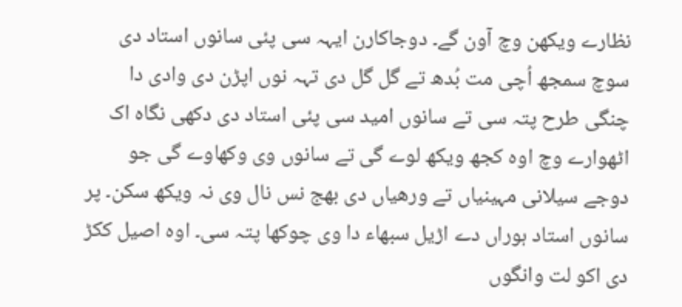نظارے ویکھن وچ آون گے۔ دوجاکارن ایہہ سی پئی سانوں استاد دی سوچ سمجھ اُچی مت بُدھ تے گل گل دی تہہ نوں اپڑن دی وادی دا چنگی طرح پتہ سی تے سانوں امید سی پئی استاد دی دکھی نگاہ اک اٹھوارے وچ اوہ کجھ ویکھ لوے گی تے سانوں وی وکھاوے گی جو دوجے سیلانی مہینیاں تے ورھیاں دی بھج نس نال وی نہ ویکھ سکن۔ پر سانوں استاد ہوراں دے اڑیل سبھاء دا وی چوکھا پتہ سی۔ اوہ اصیل ککڑ دی اکو لت وانگوں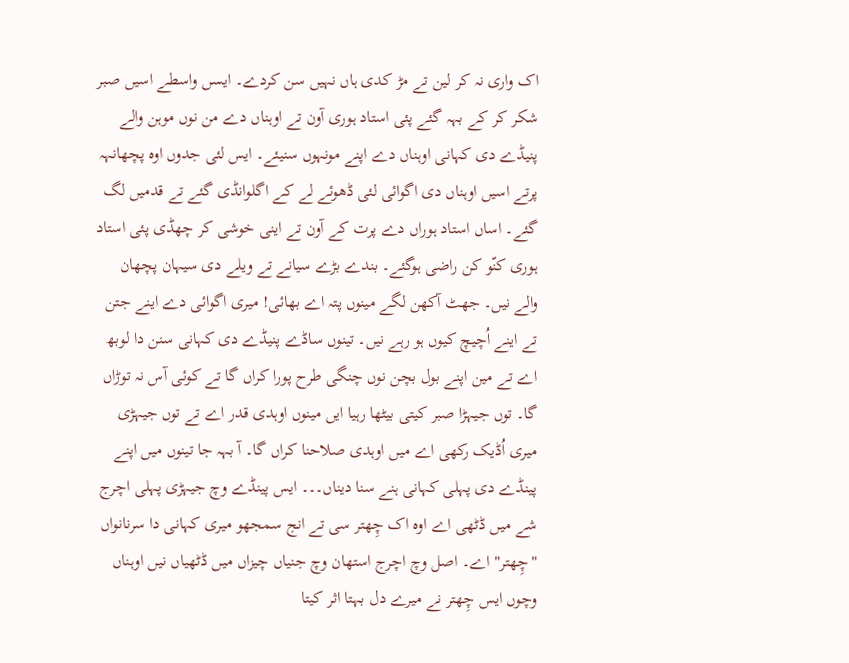اک واری نہ کر لین تے مڑ کدی ہاں نہیں سن کردے۔ ایسں واسطے اسیں صبر شکر کر کے بہہ گئے پئی استاد ہوری آون تے اوہناں دے من نوں موہن والے پنیڈے دی کہانی اوہناں دے اپنے مونہوں سنیئے۔ ایس لئی جدوں اوہ پچھانہہ پرتے اسیں اوہناں دی اگوائی لئی ڈھوئے لے کے اگلوانڈی گئے تے قدمیں لگ گئے۔ اساں استاد ہوراں دے پرت کے آون تے اینی خوشی کر چھڈی پئی استاد ہوری کنّو کن راضی ہوگئے۔ بندے بڑے سیانے تے ویلے دی سیہان پچھان والے نیں۔ جھٹ آکھن لگے مینوں پتہ اے بھائی! میری اگوائی دے اینے جتن تے اینے اُچیچ کیوں ہو رہے نیں۔ تینوں ساڈے پنیڈے دی کہانی سنن دا لوبھ اے تے مین اپنے بول بچن نوں چنگی طرح پورا کراں گا تے کوئی آس نہ توڑاں گا۔ توں جیہڑا صبر کیتی بیٹھا رہیا ایں مینوں اوہدی قدر اے تے توں جیہڑی میری اُڈیک رکھی اے میں اوہدی صلاحنا کراں گا۔ آ بہہ جا تینوں میں اپنے پینڈے دی پہلی کہانی ہنے سنا دیناں۔۔۔ ایس پینڈے وچ جیہڑی پہلی اچرج شے میں ڈٹھی اے اوہ اک چِھتر سی تے انج سمجھو میری کہانی دا سرنانواں "چِھتر" اے۔ اصل وچ اچرج استھان وچ جنیاں چیزاں میں ڈٹھیاں نیں اوہناں وچوں ایس چِھتر نے میرے دل بہتا اثر کیتا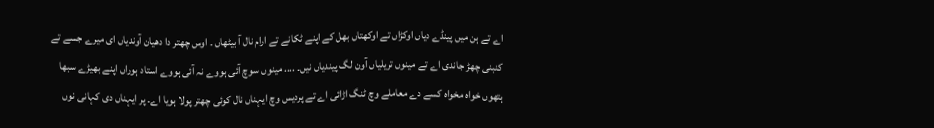اے تے ہن میں پینڈے دیاں اوکڑاں تے اوکھتاں بھل کے اپنے ٹکانے تے ارام نال آ بیٹھاں ۔ اوس چھتر دا دھیان آوندیاں ای میرے جسے تے کنبنی چھڑ جاندی اے تے مینوں تریلیاں آون لگ پیندیاں نیں۔ .... مینوں سوچ آئی ہووے نہ آئی ہووے استاد ہوراں اپنے بھیڑے سبھا ہتھوں خواہ مخواہ کسے دے معاملے وچ ٹنگ اڑائی اے تے پردیس وچ ایہناں نال کوئی چھتر پولا ہویا اے۔ پر ایہناں دی کہانی نوں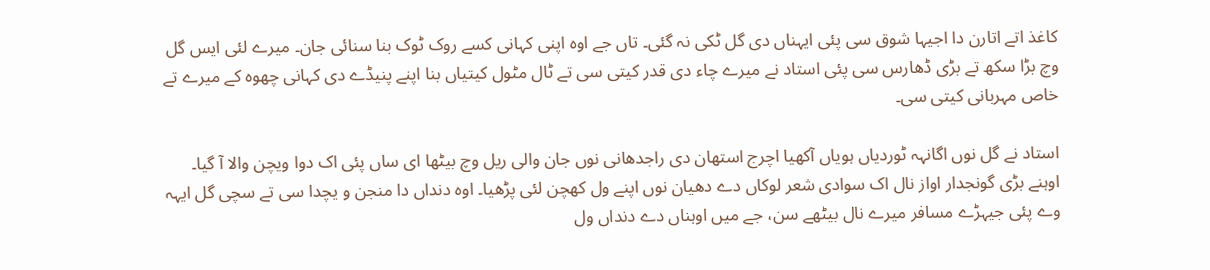کاغذ اتے اتارن دا اجیہا شوق سی پئی ایہناں دی گل ٹکی نہ گئی۔ تاں جے اوہ اپنی کہانی کسے روک ٹوک بنا سنائی جان۔ میرے لئی ایس گل وچ بڑا سکھ تے بڑی ڈھارس سی پئی استاد نے میرے چاء دی قدر کیتی سی تے ٹال مٹول کیتیاں بنا اپنے پنیڈے دی کہانی چھوہ کے میرے تے خاص مہربانی کیتی سی۔

استاد نے گل نوں اگانہہ ٹوردیاں ہویاں آکھیا اچرج استھان دی راجدھانی نوں جان والی ریل وچ بیٹھا ای ساں پئی اک دوا ویچن والا آ گیا۔ اوہنے بڑی گونجدار اواز نال اک سوادی شعر لوکاں دے دھیان نوں اپنے ول کھچن لئی پڑھیا۔ اوہ دنداں دا منجن و یچدا سی تے سچی گل ایہہ وے پئی جیہڑے مسافر میرے نال بیٹھے سن، جے میں اوہناں دے دنداں ول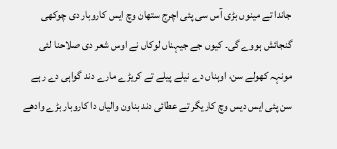جاندا تے مینوں بڑی آس سی پئی اچرج ستھان وچ ایس کاروبار دی چوکھی گنجائش ہووے گی۔ کیوں جے جیہناں لوکاں نے اوس شعر دی صلاحنا لئی مونہہ کھولے سن، اوہناں دے نیلے پیلے تے کریڑے مارے دند گواہی دے رہے سن پئی ایس دیس وچ کاریگر تے عطائی دند بناون والیاں دا کاروبار بڑے وادھے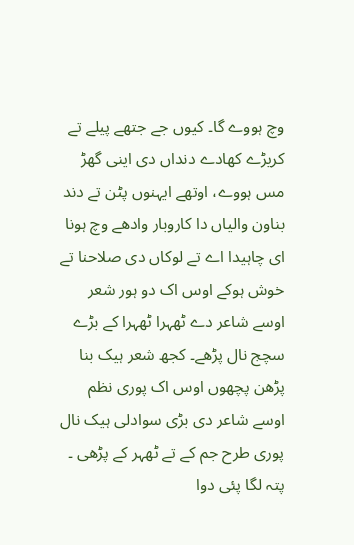وچ ہووے گا۔ کیوں جے جتھے پیلے تے کریڑے کھادے دنداں دی اینی گھڑ مس ہووے، اوتھے ایہنوں پٹن تے دند بناون والیاں دا کاروبار وادھے وچ ہونا ای چاہیدا اے تے لوکاں دی صلاحنا تے خوش ہوکے اوس اک دو ہور شعر اوسے شاعر دے ٹھہرا ٹھہرا کے بڑے سچج نال پڑھے۔ کجھ شعر ہیک بنا پڑھن پچھوں اوس اک پوری نظم اوسے شاعر دی بڑی سوادلی ہیک نال پوری طرح جم کے تے ٹھہر کے پڑھی ۔ پتہ لگا پئی دوا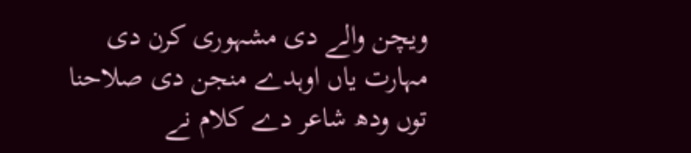ویچن والے دی مشہوری کرن دی مہارت یاں اوہدے منجن دی صلاحنا توں ودھ شاعر دے کلام نے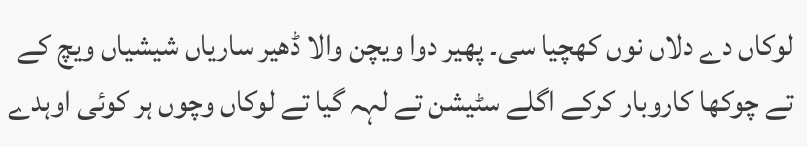لوکاں دے دلاں نوں کھچیا سی۔ پھیر دوا ویچن والا ڈھیر ساریاں شیشیاں ویچ کے تے چوکھا کاروبار کرکے اگلے سٹیشن تے لہہ گیا تے لوکاں وچوں ہر کوئی اوہدے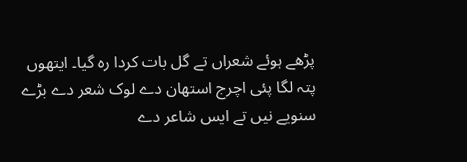پڑھے ہوئے شعراں تے گل بات کردا رہ گیا۔ ایتھوں پتہ لگا پئی اچرج استھان دے لوک شعر دے بڑے سنویے نیں تے ایس شاعر دے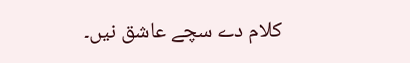کلام دے سچے عاشق نیں۔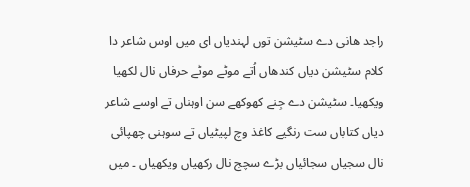راجد ھانی دے سٹیشن توں لہندیاں ای میں اوس شاعر دا کلام سٹیشن دیاں کندھاں اُتے موٹے موٹے حرفاں نال لکھیا ویکھیا۔ سٹیشن دے جِنے کھوکھے سن اوہناں تے اوسے شاعر دیاں کتاباں ست رنگیے کاغذ وچ لپیٹیاں تے سوہنی چھپائی نال سجیاں سجائیاں بڑے سچج نال رکھیاں ویکھیاں ۔ میں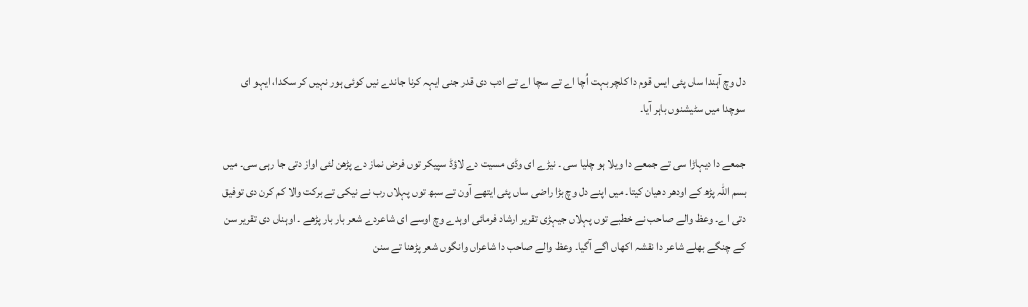دل وچ آہندا ساں پئی ایس قوم دا کلچر بہت اُچا اے تے سچا اے تے ادب دی قدر جنی ایہہ کرنا جاندے نیں کوئی ہور نہیں کر سکدا، ایہو ای سوچدا میں سٹیشنوں باہر آیا۔

جمعے دا دیہاڑا سی تے جمعے دا ویلا ہو چلیا سی ۔ نیڑے ای وڈی مسیت دے لاؤڈ سپیکر توں فرض نماز دے پڑھن لئی اواز دتی جا رہی سی۔ میں بسم اللہ پڑھ کے اودھر دھیان کیتا۔ میں اپنے دل وچ بڑا راضی ساں پئی ایتھے آون تے سبھ توں پہلاں رب نے نیکی تے برکت والا کم کرن دی توفیق دتی اے۔ وعظ والے صاحب نے خطبے توں پہلاں جیہڑی تقریر ارشاد فرمائی اوہدے وچ اوسے ای شاعردے شعر بار بار پڑھے ۔ اوہناں دی تقریر سن کے چنگے بھلے شاعر دا نقشہ اکھاں اگے آگیا۔ وعظ والے صاحب دا شاعراں وانگوں شعر پڑھنا تے سنن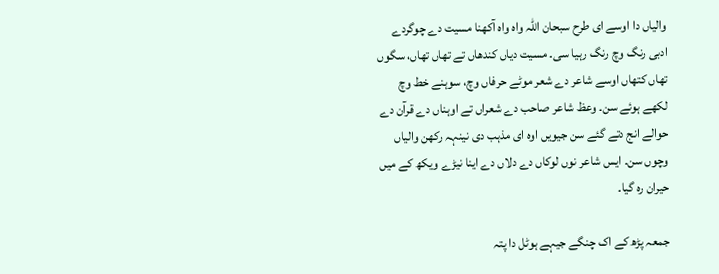والیاں دا اوسے ای طرح سبحان اللہ واہ واہ آکھنا مسیت دے چوگردے ادبی رنگ وچ رنگ رہیا سی۔ مسیت دیاں کندھاں تے تھاں تھاں، سگوں تھاں کتھاں اوسے شاعر دے شعر موٹے حرفاں وچ، سوہنے خط وچ لکھے ہوئے سن۔ وعظ شاعر صاحب دے شعراں تے اوہناں دے قرآن دے حوالے انج دتے گئے سن جیویں اوہ ای مذہب دی نینہہ رکھن والیاں وچوں سن۔ ایس شاعر نوں لوکاں دے دلاں دے اینا نیڑے ویکھ کے میں حیران رہ گیا۔

جمعہ پڑھ کے اک چنگے جیہے ہوٹل دا پتہ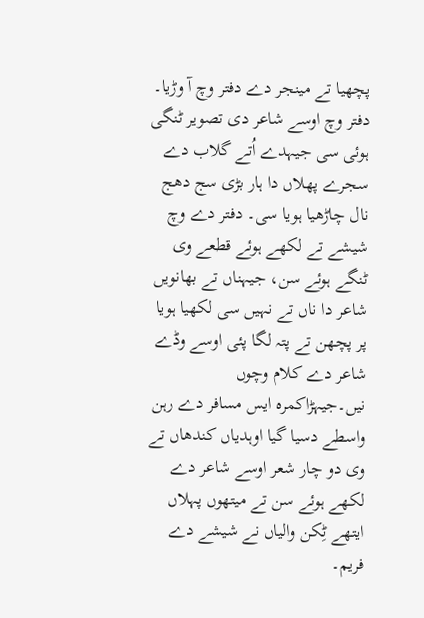پچھیا تے مینجر دے دفتر وچ آ وڑیا۔ دفتر وچ اوسے شاعر دی تصویر ٹنگی ہوئی سی جیہدے اُتے گلاب دے سجرے پھلاں دا ہار بڑی سج دھج نال چاڑھیا ہویا سی۔ دفتر دے وچ شیشے تے لکھے ہوئے قطعے وی ٹنگے ہوئے سن، جیہناں تے بھانویں شاعر دا ناں تے نہیں سی لکھیا ہویا پر پچھن تے پتہ لگا پئی اوسے وڈے شاعر دے کلام وچوں نیں۔جیہڑاکمرہ ایس مسافر دے رہن واسطے دسیا گیا اوہدیاں کندھاں تے وی دو چار شعر اوسے شاعر دے لکھے ہوئے سن تے میتھوں پہلاں ایتھے ٹِکن والیاں نے شیشے دے فریم۔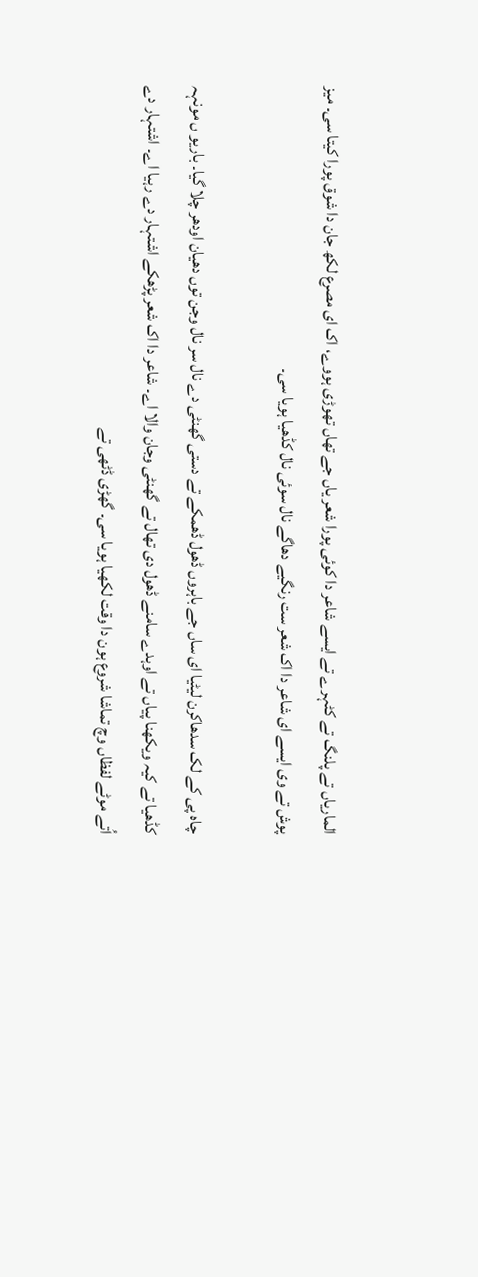الماریاں تے پلنگ تے کٹہرے تے ایسے شاعر دا کوئی پورا شعر یاں جے تھاں تھوڑی ہووے، اک ای مصرع لکھ جان دا شوق پورا کیتا سی۔ میز پوش تے وی ایسے ای شاعر دا اک شعر ست رنگیے دھاگے نال سوئی نال کڈھیا ہویا سی۔

چاہ پی کے لک سدھاکرن لیٹیا ای ساں جے باہروں ڈھول ڈھمکے تے دستی گھنٹی دے نال سر نال وجن توں دھیان اودھر چلا گیا۔ باریو ں مونہہ کڈھیا تے کیہ ویکھنا پیاں تے اوہدے سامنے ڈھول دی تھال تے گھنٹی وجان والا اے۔ شاعر دا اک شعر پڑھکے اشتہار دے رہیا اے۔ اشتہار دے اُتے موٹے لفظاں وچ تماشا شروع ہون دا وقت لکھیا ہویا سی۔ گھڑی ڈٹھی تے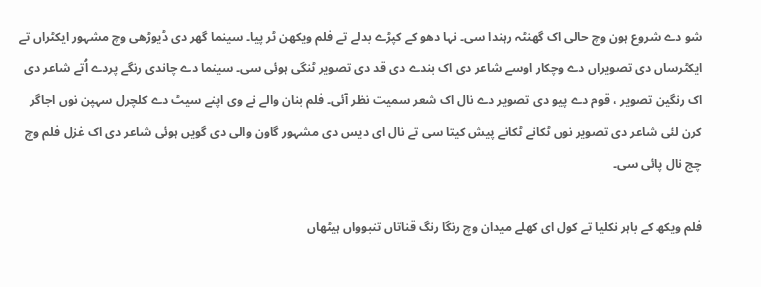شو دے شروع ہون وچ حالی اک گھنٹہ رہندا سی۔ نہا دھو کے کپڑے بدلے تے فلم ویکھن ٹر پیا۔ سینما گھر دی ڈیوڑھی وچ مشہور ایکٹراں تے ایکٹرساں دی تصویراں دے وچکار اوسے شاعر دی اک بندے دی قد دی تصویر ٹنگی ہوئی سی۔ سینما دے چاندی رنگے پردے اُتے شاعر دی اک رنگین تصویر ، قوم دے پیو دی تصویر دے نال اک شعر سمیت نظر آئی۔ فلم بنان والے نے وی اپنے سیٹ دے کلچرل سہپن نوں اجاگر کرن لئی شاعر دی تصویر نوں ٹکانے ٹکانے پیش کیتا سی تے نال ای دیس دی مشہور گاون والی دی گویں ہوئی شاعر دی اک غزل فلم وچ چج نال پائی سی۔

فلم ویکھ کے باہر نکلیا تے کول ای کھلے میدان وچ رنگا رنگ قناتاں تنبوواں ہیٹھاں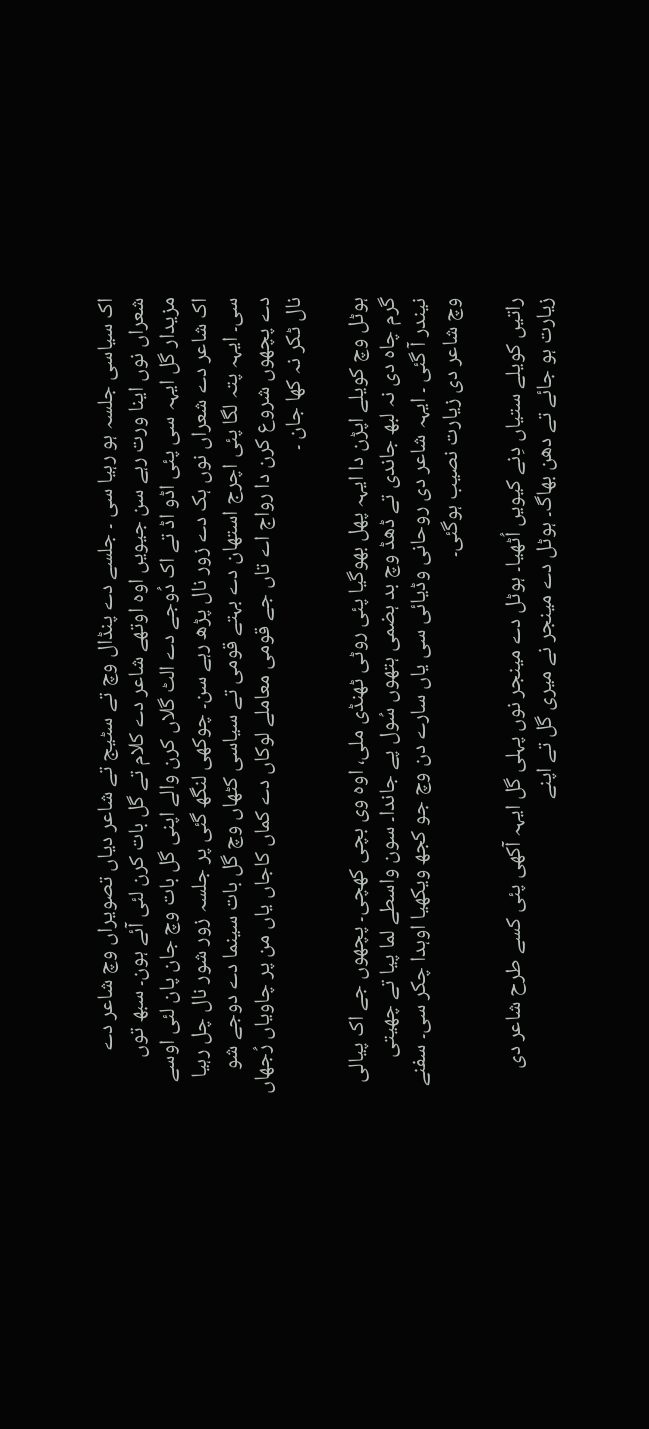اک سیاسی جلسہ ہو رہیا سی ۔ جلسے دے پنڈال وچ تے سٹیج تے شاعر دیاں تصویراں وچ شاعر دے شعراں نوں اینا ورت رہے سن جیویں اوہ اوتھے شاعر دے کلام تے گل بات کرن لئی آئے ہون۔ سبھ توں مزیدار گل ایہہ سی پئی اڈو اڈ تے اک دُوجے دے الٹ گلاں کرن والے اپنی گل بات وچ جان پان لئی اوسے اک شاعر دے شعراں نوں ہک دے زور نال پڑھ رہے سن۔ چوکھی لنگھ گئی پر جلسہ زور شور نال چل رہیا سی۔ ایہہ پتہ لگا پئی اچرج استھان دے بہتے قومی تے سیاسی کٹھاں وچ گل بات سینما دے دوجے شو دے پچھوں شروع کرن دا رواج اے تاں جے قومی معاملے لوکاں دے کماں کاجاں یاں من پر چاویاں رُجھاں نال ٹکر نہ کھا جان ۔

ہوٹل وچ کویلے اپڑن دا ایہہ پھل بھوگیا پئی روٹی ٹھنڈی ملی، اوہ وی بچی کھچی۔ پچھوں جے اک پیالی گرم چاہ دی نہ لبھ جاندی تے ڈھڈ وچ بد ہضمی ہتھوں سُول پے جاندا۔ سون واسطے لما پیا تے چھیتی نیندر آ گئی ۔ ایہہ شاعر دی روحانی وڈیائی سی یاں سارے دن وچ جو کجھ ویکھیا اوہدا چکر سی۔ سفنے وچ شاعر دی زیارت نصیب ہوگئی۔

راتیں کویلے ستیاں دِنے کیویں اُٹھیا۔ ہوٹل دے مینجر نوں پہلی گل ایہہ آکھی پئی کسے طرح شاعر دی زیارت ہو جائے تے دھن بھاگ۔ ہوٹل دے مینجر نے میری گل تے اپنے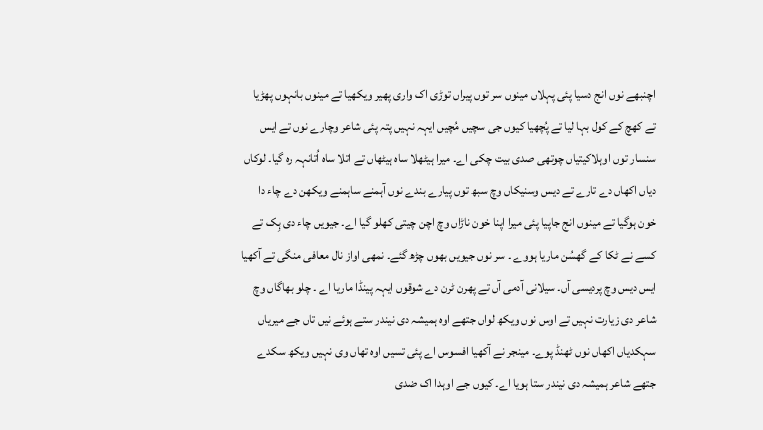اچنبھے نوں انج دسیا پئی پہلاں مینوں سر توں پیراں توڑی اک واری پھیر ویکھیا تے مینوں بانہوں پھڑیا تے کھچ کے کول بہا لیا تے پُچھیا کیوں جی سچیں مُچیں ایہہ نہیں پتہ پئی شاعر وچارے نوں تے ایس سنسار توں اوہلاکیتیاں چوتھی صدی بیت چکی اے۔ میرا ہیٹھلا ساہ ہیٹھاں تے اتلا ساہ اُتانہہ رہ گیا۔ لوکاں دیاں اکھاں دے تارے تے دیس وسنیکاں وچ سبھ توں پیارے بندے نوں آہمنے ساہمنے ویکھن دے چاء دا خون ہوگیا تے مینوں انج جاپیا پئی میرا اپنا خون ناڑاں وچ اچن چیتی کھلو گیا اے۔ جیویں چاء دی ہِک تے کسے نے ٹکا کے گھسُن ماریا ہووے ۔ سر نوں جیویں بھوں چڑھ گئے۔ نمھی اواز نال معافی منگی تے آکھیا ایس دیس وچ پردیسی آں۔ سیلانی آدمی آں تے پھرن ٹرن دے شوقوں ایہہ پینڈا ماریا اے ۔ چلو بھاگاں وچ شاعر دی زیارت نہیں تے اوس نوں ویکھ لواں جتھے اوہ ہمیشہ دی نیندر ستے ہوئے نیں تاں جے میریاں سہکدیاں اکھاں نوں ٹھنڈ پوے۔ مینجر نے آکھیا افسوس اے پئی تسیں اوہ تھاں وی نہیں ویکھ سکدے جتھے شاعر ہمیشہ دی نیندر ستا ہویا اے۔ کیوں جے اوہدا اک ضدی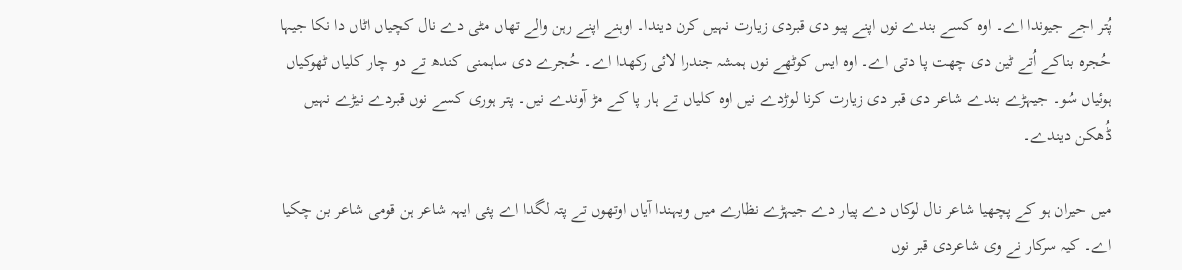پُتر اجے جیوندا اے۔ اوہ کسے بندے نوں اپنے پیو دی قبردی زیارت نہیں کرن دیندا۔ اوہنے اپنے رہن والے تھاں مٹی دے نال کچیاں اٹاں دا نکا جیہا حُجرہ بناکے اُتے ٹین دی چھت پا دتی اے۔ اوہ ایس کوٹھے نوں ہمشہ جندرا لائی رکھدا اے۔ حُجرے دی ساہمنی کندھ تے دو چار کلیاں ٹھوکیاں ہوئیاں سُو۔ جیہڑے بندے شاعر دی قبر دی زیارت کرنا لوڑدے نیں اوہ کلیاں تے ہار پا کے مڑ آوندے نیں۔ پتر ہوری کسے نوں قبردے نیڑے نہیں ڈُھکن دیندے۔

میں حیران ہو کے پچھیا شاعر نال لوکاں دے پیار دے جیہڑے نظارے میں ویہندا آیاں اوتھوں تے پتہ لگدا اے پئی ایہہ شاعر ہن قومی شاعر بن چکیا اے۔ کیہ سرکار نے وی شاعردی قبر نوں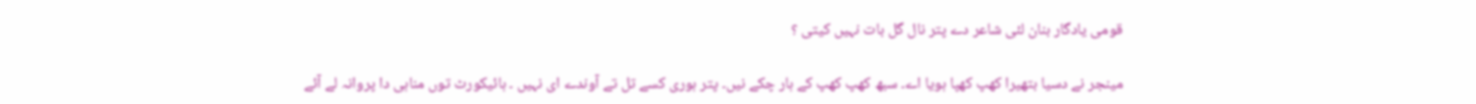قومی یادگار بنان لئی شاعر دے پتر نال گل بات نہیں کیتی ؟

مینجر نے دسیا بتھیرا کھپ کھپا ہویا اے۔ سبھ کھپ کھپ کے ہار چکے نیں۔ پتر ہوری کسے تل تے آوندے ای نہیں ۔ ہائیکورٹ توں مناہی دا پروانہ لے آئے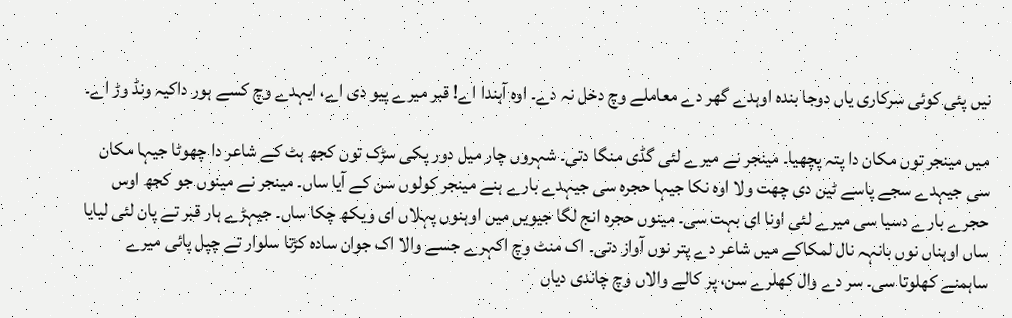نیں پئی کوئی سرکاری یاں دوجا بندہ اوہدے گھر دے معاملے وچ دخل نہ دے۔ اوہ آہندا اے! قبر میرے پیو دی اے، ایہدے وچ کسے ہور داکیہ ونڈ وڑ اے۔

میں مینجر توں مکان دا پتہ پچھیا۔ مینجر نے میرے لئی گڈی منگا دتی۔ شہروں چار میل دور پکی سڑک توں کجھ ہٹ کے شاعر دا چھوٹا جیہا مکان سی جیہدے سجے پاسے ٹین دی چھت ولا اوہ نکا جیہا حجرہ سی جیہدے بارے ہنے مینجر کولوں سن کے آیا ساں۔ مینجر نے مینوں جو کجھ اوس حجرے بارے دسیا سی میرے لئی اونا ای بہت سی۔ مینوں حجرہ انج لگا جیویں میں اوہنوں پہلاں ای ویکھ چکا ساں۔ جیہڑے ہار قبر تے پان لئی لیایا ساں اوہناں نوں بانہہ نال لمکاکے میں شاعر دے پتر نوں آواز دتی۔ اک منٹ وچ اکہرے جسے والا اک جوان سادہ کڑتا سلوار تے چپل پائی میرے ساہمنے کھلوتا سی۔ سر دے وال کھلرے سن، پر کالے والاں وچ چاندی دیاں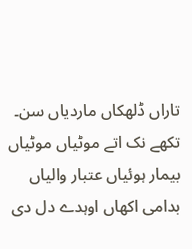تاراں ڈلھکاں ماردیاں سن۔ تکھے نک اتے موٹیاں موٹیاں بیمار ہوئیاں عتبار والیاں بدامی اکھاں اوہدے دل دی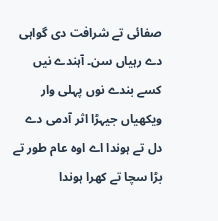صفائی تے شرافت دی گواہی دے رہیاں سن۔ آہندے نیں کسے بندے نوں پہلی وار ویکھیاں جیہڑا اثر آدمی دے دل تے ہوندا اے اوہ عام طور تے بڑا سچا تے کھرا ہوندا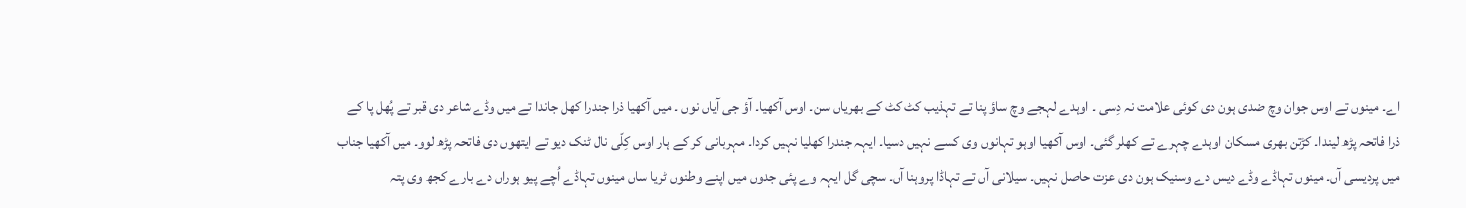اے۔ مینوں تے اوس جوان وچ ضدی ہون دی کوئی علامت نہ دِسی ۔ اوہدے لہجے وچ ساؤ پنا تے تہذیب کٹ کٹ کے بھریاں سن۔ اوس آکھیا۔ آؤ جی آیاں نوں ۔ میں آکھیا ذرا جندرا کھل جاندا تے میں وڈے شاعر دی قبر تے پُھل پا کے ذرا فاتحہ پڑھ لیندا۔ کڑتن بھری مسکان اوہدے چہرے تے کھلر گئی۔ اوس آکھیا اوہو تہانوں وی کسے نہیں دسیا۔ ایہہ جندرا کھلیا نہیں کردا۔ مہربانی کر کے ہار اوس کِلّی نال ٹنک دیو تے ایتھوں دی فاتحہ پڑھ لوو۔ میں آکھیا جناب میں پردیسی آں۔ مینوں تہاڈے وڈے دیس دے وسنیک ہون دی عزت حاصل نہیں۔ سیلانی آں تے تہاڈا پروہنا آں۔ سچی گل ایہہ وے پئی جدوں میں اپنے وطنوں ٹریا ساں مینوں تہاڈے اُچے پیو ہوراں دے بارے کجھ وی پتہ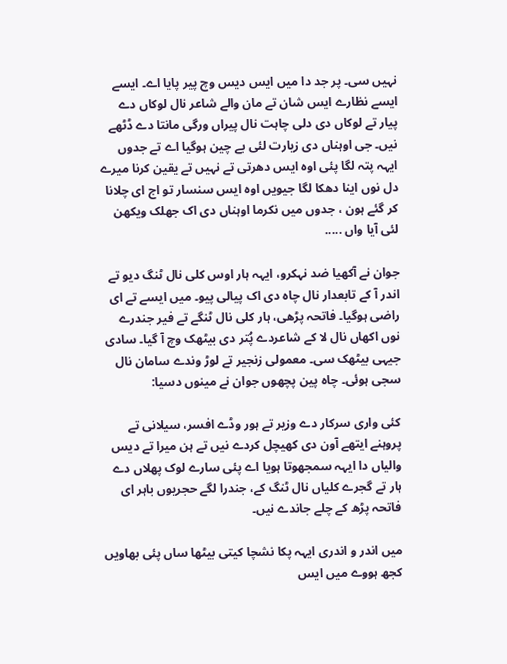نہیں سی۔ پر جد دا میں ایس دیس وچ پیر پایا اے۔ ایسے ایسے نظارے ایس شان تے مان والے شاعر نال لوکاں دے پیار تے لوکاں دی دلی چاہت نال پیراں ورگی مانتا دے ڈٹھے نیں۔ جی اوہناں دی زیارت لئی بے چین ہوگیا اے تے جدوں ایہہ پتہ لگا پئی اوہ ایس دھرتی تے نہیں تے یقین کرنا میرے دل نوں اینا دھکا لگا جیویں اوہ ایس سنسار تو اج ای چلانا کر گئے ہون ، جدوں میں نکرما اوہناں دی اک جھلک ویکھن لئی آیا واں .....

جوان نے آکھیا ضد نہکرو، ایہہ ہار اوس کلی نال ٹنگ دیو تے اندر آ کے تابعدار نال چاہ دی اک پیالی پیو۔ میں ایسے تے ای راضی ہوگیا۔ فاتحہ پڑھی، ہار کلی نال ٹنگے تے فیر جندرے نوں اکھاں نال لا کے شاعردے پُتر دی بیٹھک وچ آ گیا۔ سادی جیہی بیٹھک سی۔ معمولی زنجیر تے لوڑ وندے سامان نال سجی ہوئی۔ چاہ پین پچھوں جوان نے مینوں دسیا:

کئی واری سرکار دے وزیر تے ہور وڈے افسر، سیلانی تے پروہنے ایتھے آون دی کھیچل کردے نیں تے ہن میرا تے دیس والیاں دا ایہہ سمجھوتا ہویا اے پئی سارے لوک پھلاں دے ہار تے گجرے کلیاں نال ٹنگ کے، جندرا لگے حجریوں باہر ای فاتحہ پڑھ کے چلے جاندے نیں۔

میں اندر و اندری ایہہ پکا نشچا کیتی بیٹھا ساں پئی بھاویں کجھ ہووے میں ایس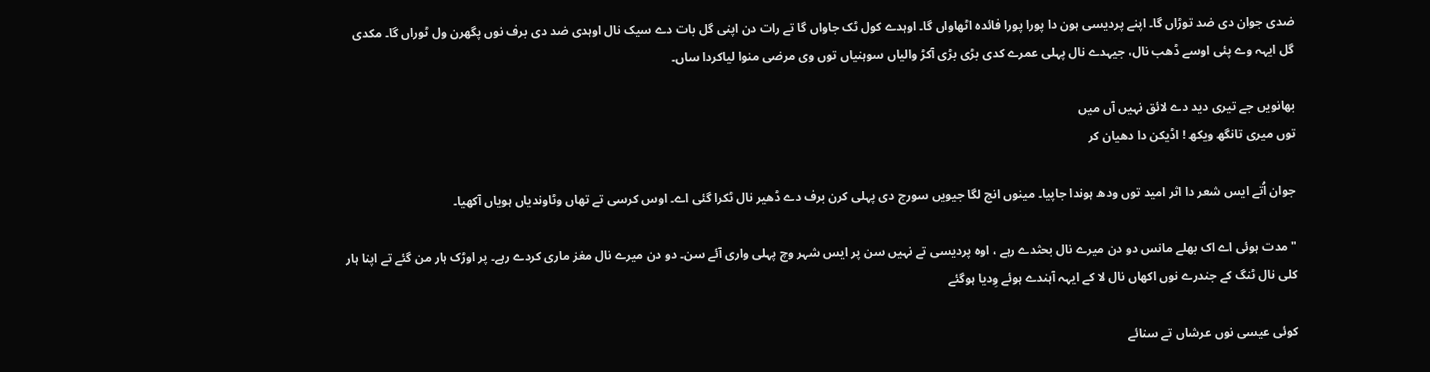ضدی جوان دی ضد توڑاں گا۔ اپنے پردیسی ہون دا پورا پورا فائدہ اٹھاواں گا۔ اوہدے کول ٹک جاواں گا تے رات دن اپنی گل بات دے سیک نال اوہدی ضد دی برف نوں پگھرن ول ٹوراں گا۔ مکدی گل ایہہ وے پئی اوسے ڈھب نال، جیہدے نال پہلی عمرے کدی بڑی بڑی آکڑ والیاں سوہنیاں توں وی مرضی منوا لیاکردا ساں۔

بھانویں جے تیری دید دے لائق نہیں آں میں
توں میری تانگھ ویکھ ! اڈیکن دا دھیان کر

جوان اُتے ایس شعر دا اثر امید توں ودھ ہوندا جاپیا۔ مینوں انج لگا جیویں سورج دی پہلی کرن برف دے ڈھیر نال ٹکرا گئی اے۔ اوس کرسی تے تھاں وٹاوندیاں ہویاں آکھیا۔

"مدت ہوئی اے اک بھلے مانس دو دن میرے نال بحثدے رہے ، اوہ پردیسی تے نہیں سن پر ایس شہر وچ پہلی واری آئے سن۔ دو دن میرے نال مغز ماری کردے رہے۔ پر اوڑک ہار من گئے تے اپنا ہار کلی نال ٹنگ کے جندرے نوں اکھاں نال لا کے ایہہ آہندے ہوئے وِدیا ہوگئے

کوئی عیسی نوں عرشاں تے سنائے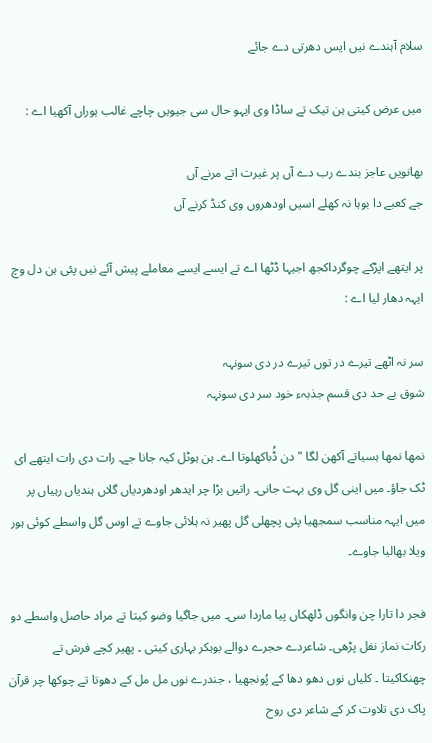سلام آہندے نیں ایس دھرتی دے جائے

میں عرض کیتی ہن تیک تے ساڈا وی ایہو حال سی جیویں چاچے غالب ہوراں آکھیا اے :

بھانویں عاجز بندے رب دے آں پر غیرت اتے مرنے آں
جے کعبے دا بوہا نہ کھلے اسیں اودھروں وی کنڈ کرنے آں

پر ایتھے اپڑکے چوگرداکجھ اجیہا ڈٹھا اے تے ایسے ایسے معاملے پیش آئے نیں پئی ہن دل وچ ایہہ دھار لیا اے :

سر نہ اٹھے تیرے در توں تیرے در دی سونہہ
شوق بے حد دی قسم جذبہء خود سر دی سونہہ

نمھا نمھا ہسیاتے آکھن لگا "دن ڈُباکھلوتا اے۔ ہن ہوٹل کیہ جانا جے۔ رات دی رات ایتھے ای ٹک جاؤ۔ میں اینی گل وی بہت جانی۔ راتیں بڑا چر ایدھر اودھردیاں گلاں ہندیاں رہیاں پر میں ایہہ مناسب سمجھیا پئی پچھلی گل پھیر نہ ہلائی جاوے تے اوس گل واسطے کوئی ہور ویلا بھالیا جاوے۔

فجر دا تارا چن وانگوں ڈلھکاں پیا ماردا سی۔ میں جاگیا وضو کیتا تے مراد حاصل واسطے دو رکات نماز نفل پڑھی۔ شاعردے حجرے دوالے بوہکر بہاری کیتی ۔ پھیر کچے فرش تے چھنکاکیتا ۔ کلیاں نوں دھو دھا کے پُونجھیا ، جندرے نوں مل مل کے دھوتا تے چوکھا چر قرآن پاک دی تلاوت کر کے شاعر دی روح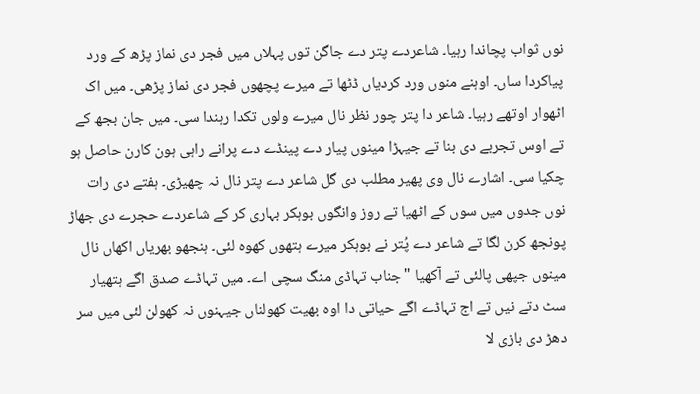نوں ثواب پچاندا رہیا۔ شاعردے پتر دے جاگن توں پہلاں میں فجر دی نماز پڑھ کے ورد پیاکردا ساں۔ اوہنے منوں ورد کردیاں ڈٹھا تے میرے پچھوں فجر دی نماز پڑھی۔ میں اک اٹھوار اوتھے رہیا۔ شاعر دا پتر چور نظر نال میرے ولوں تکدا رہندا سی۔ میں جان بجھ کے تے اوس تجربے دی بنا تے جیہڑا مینوں پیار دے پینڈے دے پرانے راہی ہون کارن حاصل ہو چکیا سی۔ اشارے نال وی پھیر مطلب دی گل شاعر دے پتر نال نہ چھیڑی۔ ہفتے دی رات نوں جدوں میں سوں کے اٹھیا تے روز وانگوں بوہکر بہاری کر کے شاعردے حجرے دی جھاڑ پونجھ کرن لگا تے شاعر دے پُتر نے بوہکر میرے ہتھوں کھوہ لئی۔ ہنجھو بھریاں اکھاں نال مینوں جپھی پالئی تے آکھیا "جناب تہاڈی منگ سچی اے۔ میں تہاڈے صدق اگے ہتھیار سٹ دتے نیں تے اج تہاڈے اگے حیاتی دا اوہ بھیت کھولناں جیہنوں نہ کھولن لئی میں سر دھڑ دی بازی لا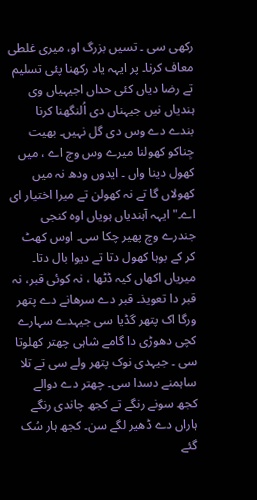رکھی سی ۔ تسیں بزرگ او، میری غلطی معاف کرنا۔ پر ایہہ یاد رکھنا پئی تسلیم تے رضا دیاں کئی حداں اجیہیاں وی ہندیاں نیں جیہناں دی اُلنگھنا کرنا بندے دے وس دی گل نہیں۔ بھیت جِناکو کھولنا میرے وس وچ اے ، میں کھول دینا واں ۔ ایدوں ودھ نہ میں کھولاں گا تے نہ کھولن تے میرا اختیار ای اے۔" ایہہ آہندیاں ہویاں اوہ کنجی جندرے وچ پھیر چکا سی۔ اوس کھٹ کر کے بوہا کھول دتا تے دیوا بال دتا۔ میریاں اکھاں کیہ ڈٹھا ، نہ کوئی قبر، نہ قبر دا تعویذ۔ قبر دے سرھانے دے پتھر ورگا اک پتھر گڈیا سی جیہدے سہارے کچی دھوڑی دا گامے شاہی چھتر کھلوتا سی ۔ جیہدی نوک پتھر ولے سی تے تلا ساہمنے دسدا سی۔ چھتر دے دوالے کجھ سونے رنگے تے کجھ چاندی رنگے ہاراں دے ڈھیر لگے سن۔ کجھ ہار سُک گئے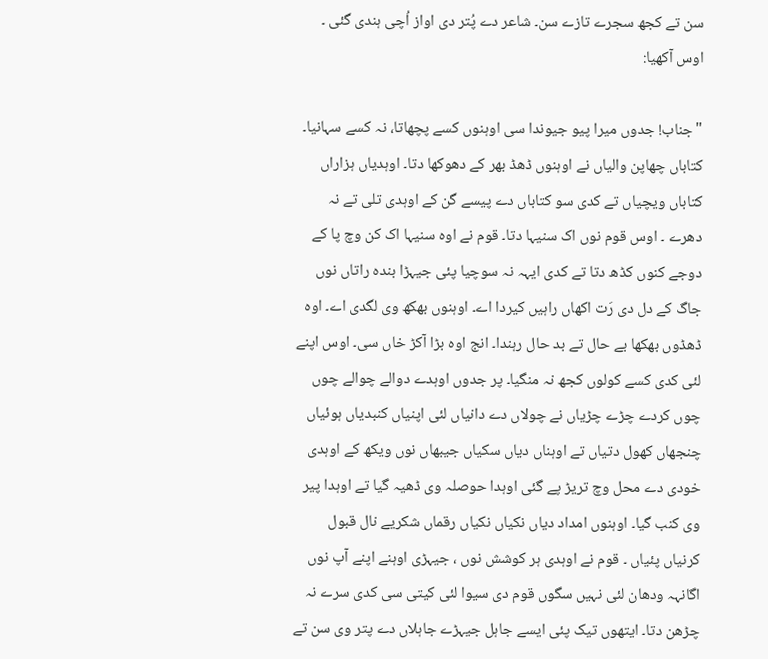سن تے کجھ سجرے تازے سن۔ شاعر دے پُتر دی اواز اُچی ہندی گئی ۔ اوس آکھیا:

"جناب! جدوں میرا پیو جیوندا سی اوہنوں کسے پچھاتا، نہ کسے سہانیا۔ کتاباں چھاپن والیاں نے اوہنوں ڈھڈ بھر کے دھوکھا دتا۔ اوہدیاں ہزاراں کتاباں ویچیاں تے کدی سو کتاباں دے پیسے گن کے اوہدی تلی تے نہ دھرے ۔ اوس قوم نوں اک سنیہا دتا۔ قوم نے اوہ سنیہا اک کن وچ پا کے دوجے کنوں کڈھ دتا تے کدی ایہہ نہ سوچیا پئی جیہڑا بندہ راتاں نوں جاگ کے دل دی رَت اکھاں راہیں کیردا اے۔ اوہنوں بھکھ وی لگدی اے۔ اوہ ڈھڈوں بھکھا بے حال تے بد حال رہندا۔ انج اوہ بڑا آکڑ خاں سی۔ اوس اپنے لئی کدی کسے کولوں کجھ نہ منگیا۔ پر جدوں اوہدے دوالے چوالے چوں چوں کردے چڑے چڑیاں نے چولاں دے دانیاں لئی اپنیاں کنبدیاں ہوئیاں چنجھاں کھول دتیاں تے اوہناں دیاں سکیاں جیبھاں نوں ویکھ کے اوہدی خودی دے محل وچ تریڑ پے گئی اوہدا حوصلہ وی ڈھیہ گیا تے اوہدا پیر وی کنب گیا۔ اوہنوں امداد دیاں نکیاں نکیاں رقماں شکریے نال قبول کرنیاں پئیاں ۔ قوم نے اوہدی ہر کوشش نوں ، جیہڑی اوہنے اپنے آپ نوں اگانہہ ودھان لئی نہیں سگوں قوم دی سیوا لئی کیتی سی کدی سرے نہ چڑھن دتا۔ ایتھوں تیک پئی ایسے جاہل جیہڑے جاہلاں دے پتر وی سن تے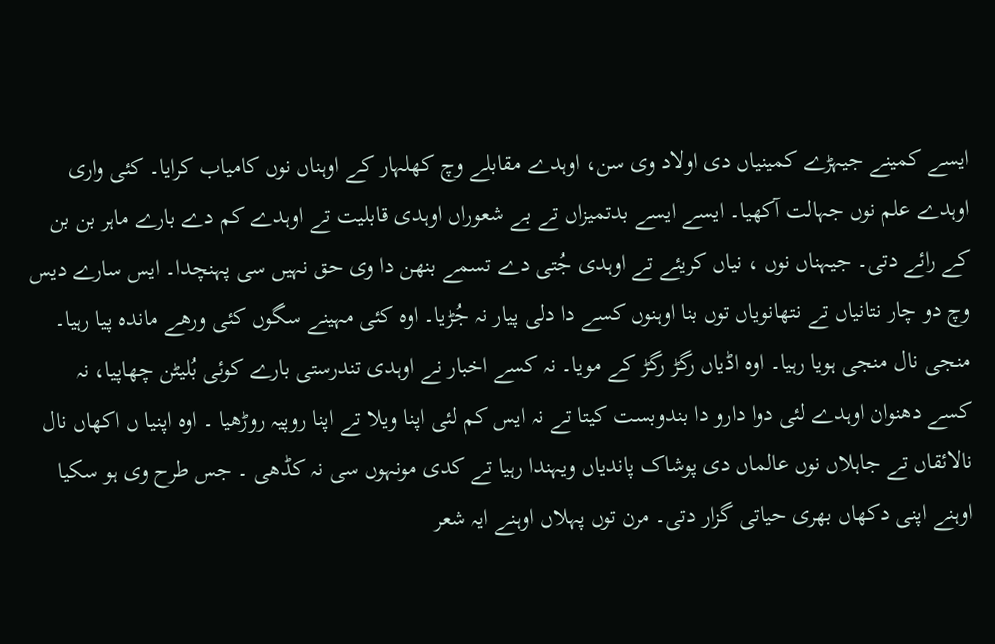ایسے کمینے جیہڑے کمینیاں دی اولاد وی سن، اوہدے مقابلے وچ کھلہار کے اوہناں نوں کامیاب کرایا۔ کئی واری اوہدے علم نوں جہالت آکھیا۔ ایسے ایسے بدتمیزاں تے بے شعوراں اوہدی قابلیت تے اوہدے کم دے بارے ماہر بن بن کے رائے دتی۔ جیہناں نوں ، نیاں کریئے تے اوہدی جُتی دے تسمے بنھن دا وی حق نہیں سی پہنچدا۔ ایس سارے دیس وچ دو چار نتانیاں تے نتھانویاں توں بنا اوہنوں کسے دا دلی پیار نہ جُڑیا۔ اوہ کئی مہینے سگوں کئی ورھے ماندہ پیا رہیا۔ منجی نال منجی ہویا رہیا۔ اوہ اڈیاں رگڑ رگڑ کے مویا۔ نہ کسے اخبار نے اوہدی تندرستی بارے کوئی بُلیٹن چھاپیا، نہ کسے دھنوان اوہدے لئی دوا دارو دا بندوبست کیتا تے نہ ایس کم لئی اپنا ویلا تے اپنا روپیہ روڑھیا ۔ اوہ اپنیا ں اکھاں نال نالائقاں تے جاہلاں نوں عالماں دی پوشاک پاندیاں ویہندا رہیا تے کدی مونہوں سی نہ کڈھی ۔ جس طرح وی ہو سکیا اوہنے اپنی دکھاں بھری حیاتی گزار دتی۔ مرن توں پہلاں اوہنے ایہ شعر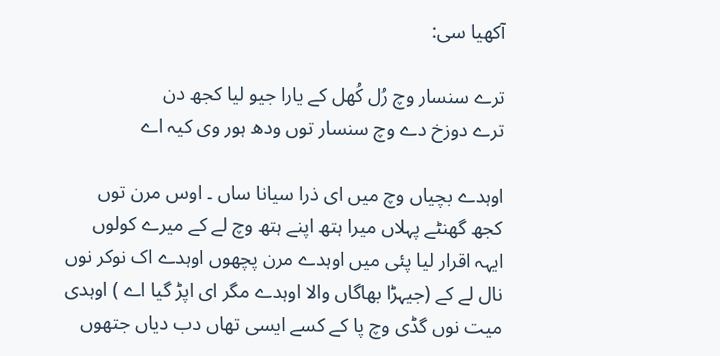آکھیا سی:

ترے سنسار وچ رُل کُھل کے یارا جیو لیا کجھ دن
ترے دوزخ دے وچ سنسار توں ودھ ہور وی کیہ اے

اوہدے بچیاں وچ میں ای ذرا سیانا ساں ۔ اوس مرن توں کجھ گھنٹے پہلاں میرا ہتھ اپنے ہتھ وچ لے کے میرے کولوں ایہہ اقرار لیا پئی میں اوہدے مرن پچھوں اوہدے اک نوکر نوں نال لے کے (جیہڑا بھاگاں والا اوہدے مگر ای اپڑ گیا اے ) اوہدی میت نوں گڈی وچ پا کے کسے ایسی تھاں دب دیاں جتھوں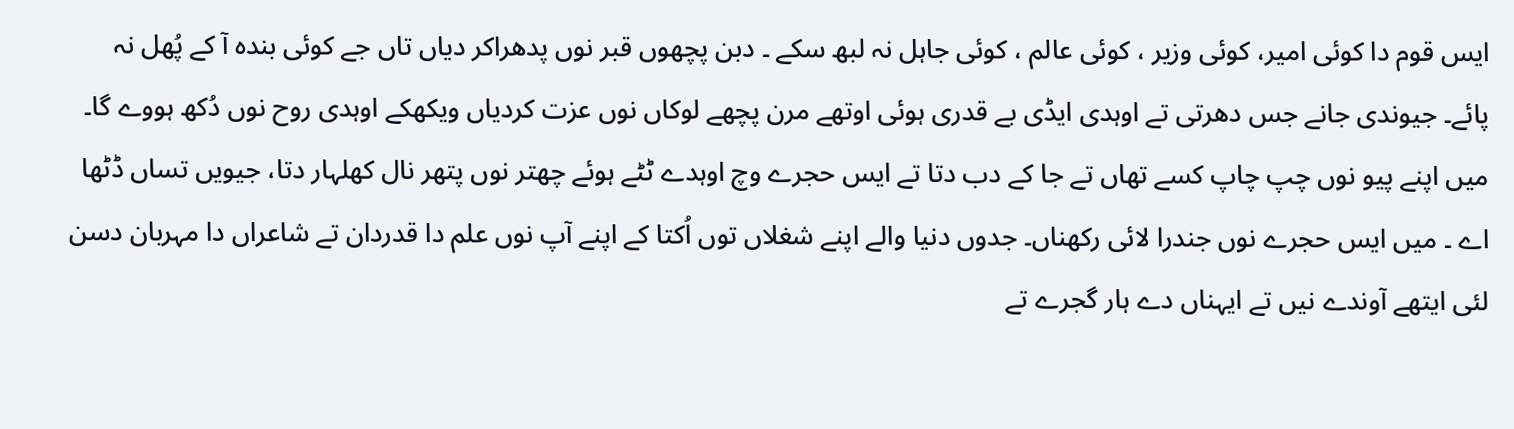ایس قوم دا کوئی امیر، کوئی وزیر ، کوئی عالم ، کوئی جاہل نہ لبھ سکے ۔ دبن پچھوں قبر نوں پدھراکر دیاں تاں جے کوئی بندہ آ کے پُھل نہ پائے۔ جیوندی جانے جس دھرتی تے اوہدی ایڈی بے قدری ہوئی اوتھے مرن پچھے لوکاں نوں عزت کردیاں ویکھکے اوہدی روح نوں دُکھ ہووے گا۔ میں اپنے پیو نوں چپ چاپ کسے تھاں تے جا کے دب دتا تے ایس حجرے وچ اوہدے ٹٹے ہوئے چھتر نوں پتھر نال کھلہار دتا، جیویں تساں ڈٹھا اے ۔ میں ایس حجرے نوں جندرا لائی رکھناں۔ جدوں دنیا والے اپنے شغلاں توں اُکتا کے اپنے آپ نوں علم دا قدردان تے شاعراں دا مہربان دسن لئی ایتھے آوندے نیں تے ایہناں دے ہار گجرے تے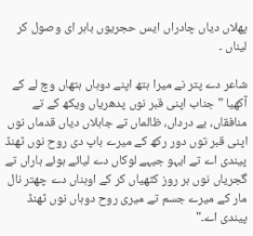پھلاں دیاں چادراں ایس حجریوں باہر ای وصول کر لیناں ۔

شاعر دے پتر نے میرا ہتھ اپنے دوہاں ہتھاں وچ لے کے آکھیا "جناب اپنی قبر نوں پدھریاں ویکھ کے تے منافقاں، بے درداں، ظالماں تے جاہلاں دیاں قدماں نوں اپنی قبر توں دور رکھ کے میرے باپ دی روح نوں ٹھنڈ پیندی اے تے ایہو جیہے لوکاں دے لیائے ہوئے ہاراں تے گجریاں نوں ہر روز کٹھیاں کر کے اوہناں دے چھتر نال مار کے میرے جسم تے میری روح دوہاں نوں ٹھنڈ پیندی اے۔"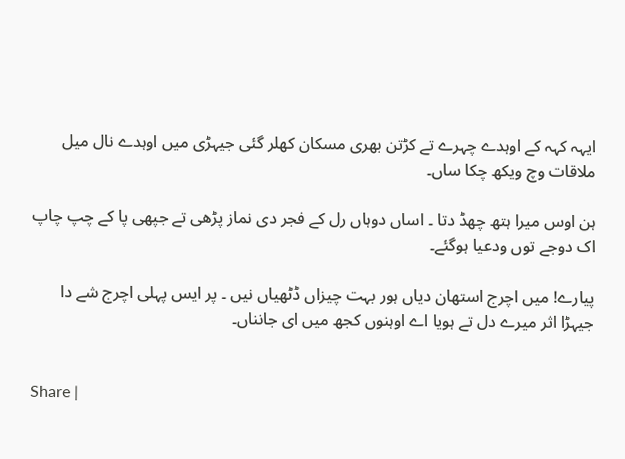ایہہ کہہ کے اوہدے چہرے تے کڑتن بھری مسکان کھلر گئی جیہڑی میں اوہدے نال میل ملاقات وچ ویکھ چکا ساں۔

ہن اوس میرا ہتھ چھڈ دتا ۔ اساں دوہاں رل کے فجر دی نماز پڑھی تے جپھی پا کے چپ چاپ اک دوجے توں ودعیا ہوگئے۔

پیارے! میں اچرج استھان دیاں ہور بہت چیزاں ڈٹھیاں نیں ۔ پر ایس پہلی اچرج شے دا جیہڑا اثر میرے دل تے ہویا اے اوہنوں کجھ میں ای جانناں۔


Share |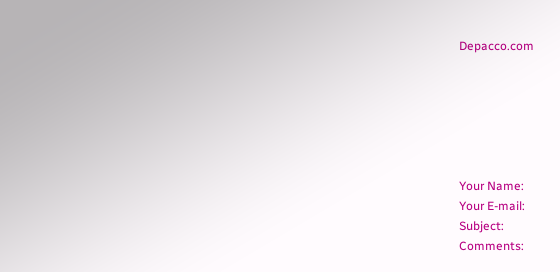Depacco.com






Your Name:
Your E-mail:
Subject:
Comments: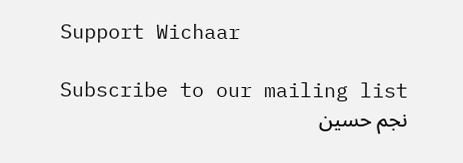Support Wichaar

Subscribe to our mailing list
نجم حسین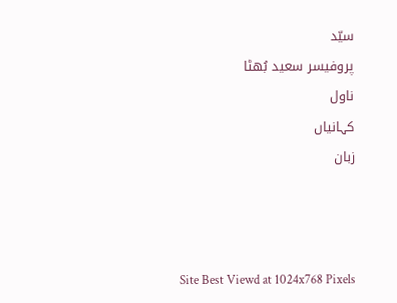سیّد
پروفیسر سعید بُھٹا
ناول
کہانیاں
زبان



Site Best Viewd at 1024x768 Pixels